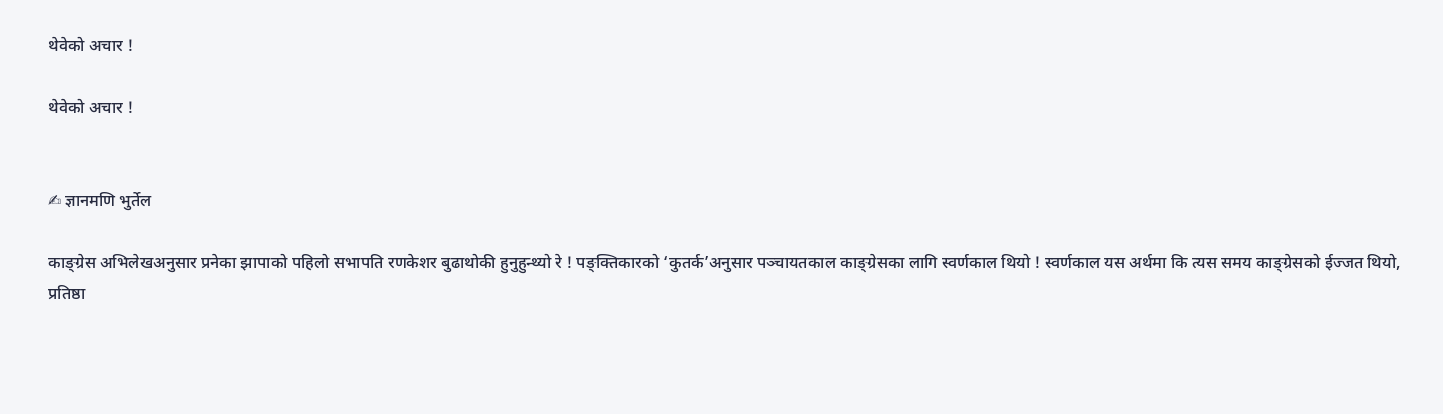थेवेको अचार !

थेवेको अचार !


✍ ज्ञानमणि भुर्तेल

काङ्ग्रेस अभिलेखअनुसार प्रनेका झापाको पहिलो सभापति रणकेशर बुढाथोकी हुनुहुन्थ्यो रे ! पङ्क्तिकारको ‘कुतर्क’अनुसार पञ्चायतकाल काङ्ग्रेसका लागि स्वर्णकाल थियो ! स्वर्णकाल यस अर्थमा कि त्यस समय काङ्ग्रेसको ईज्जत थियो, प्रतिष्ठा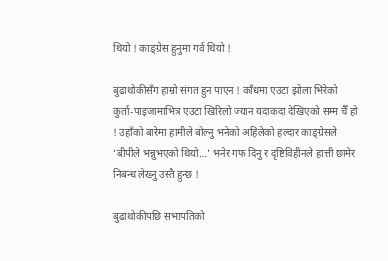थियो ! काङ्ग्रेस हुनुमा गर्व थियो !

बुढाथोकीसँग हाम्रो संगत हुन पाएन ! काँधमा एउटा झोला भिरेको कुर्ता-पाइजामाभित्र एउटा खिरिलो ज्यान यदाकदा देखिएको सम्म चैँ हो ! उहाँको बारेमा हामीले बोल्नु भनेको अहिलेको हल्दार काङ्ग्रेसले ‘बीपीले भन्नुभएको थियो…’ भनेर गफ दिनु र दृष्टिविहीनले हात्ती छामेर निबन्ध लेख्नु उस्तै हुन्छ !

बुढाथोकीपछि सभापतिको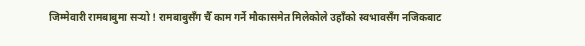जिम्मेवारी रामबाबुमा सऱ्यो ! रामबाबुसँग चैँ काम गर्ने मौकासमेत मिलेकोले उहाँको स्वभावसँग नजिकबाट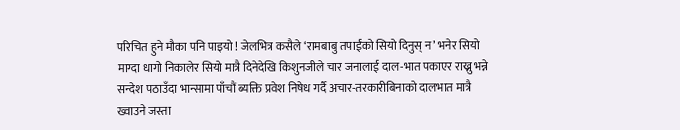परिचित हुने मौका पनि पाइयो ! जेलभित्र कसैले ‘रामबाबु तपाईंको सियो दिनुस् न’ भनेर सियो माग्दा धागो निकालेर सियो मात्रै दिनेदेखि किशुनजीले चार जनालाई दाल-भात पकाएर राख्नु भन्ने सन्देश पठाउँदा भान्सामा पाँचौं ब्यक्ति प्रवेश निषेध गर्दै अचार-तरकारीबिनाको दालभात मात्रै ख्वाउने जस्ता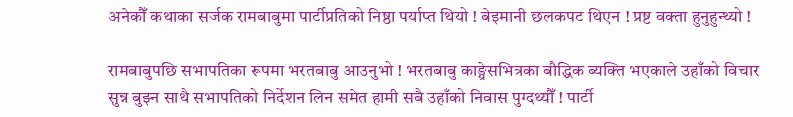अनेकौँ कथाका सर्जक रामबाबुमा पार्टीप्रतिको निष्ठा पर्याप्त थियो ! बेइमानी छलकपट थिएन ! प्रष्ट वक्ता हुनुहुन्थ्यो !

रामबाबुपछि सभापतिका रूपमा भरतबाबु आउनुभो ! भरतबाबु काङ्ग्रेसभित्रका बौद्धिक ब्यक्ति भएकाले उहाँको विचार सुन्न बुझ्न साथै सभापतिको निर्देशन लिन समेत हामी सबै उहाँको निवास पुग्दथ्यौँ ! पार्टी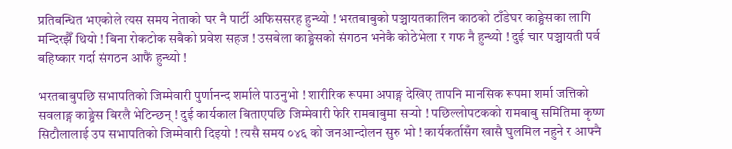प्रतिबन्धित भएकोले त्यस समय नेताको घर नै पार्टी अफिससरह हुन्थ्यो ! भरतबाबुको पञ्चायतकालिन काठको टाँडेघर काङ्ग्रेसका लागि मन्दिरझैँ थियो ! बिना रोकटोक सबैको प्रवेश सहज ! उसबेला काङ्ग्रेसको संगठन भनेकै कोठेभेला र गफ नै हुन्थ्यो ! दुई चार पञ्चायती पर्व बहिष्कार गर्दा संगठन आफैं हुन्थ्यो !

भरतबाबुपछि सभापतिको जिम्मेवारी पुर्णानन्द शर्माले पाउनुभो ! शारीरिक रूपमा अपाङ्ग देखिए तापनि मानसिक रूपमा शर्मा जत्तिको सवलाङ्ग काङ्ग्रेस बिरलै भेटिन्छन् ! दुई कार्यकाल बिताएपछि जिम्मेवारी फेरि रामबाबुमा सऱ्यो ! पछिल्लोपटकको रामबाबु समितिमा कृष्ण सिटौलालाई उप सभापतिको जिम्मेवारी दिइयो ! त्यसै समय ०४६ को जनआन्दोलन सुरु भो ! कार्यकर्तासँग खासै घुलमिल नहुने र आफ्नै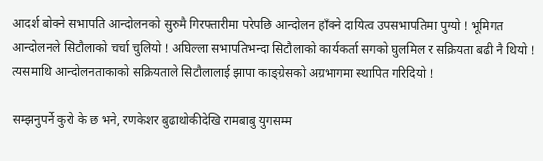आदर्श बोक्ने सभापति आन्दोलनको सुरुमै गिरफ्तारीमा परेपछि आन्दोलन हाँक्ने दायित्व उपसभापतिमा पुग्यो ! भूमिगत आन्दोलनले सिटौलाको चर्चा चुलियो ! अघिल्ला सभापतिभन्दा सिटौलाको कार्यकर्ता सगको घुलमिल र सक्रियता बढी नै थियो ! त्यसमाथि आन्दोलनताकाको सक्रियताले सिटौलालाई झापा काङ्ग्रेसको अग्रभागमा स्थापित गरिदियो !

सम्झनुपर्ने कुरो के छ भने, रणकेशर बुढाथोकीदेखि रामबाबु युगसम्म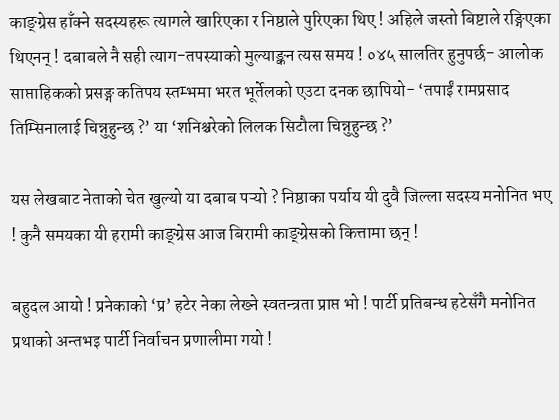काङ्ग्रेस हाँक्ने सदस्यहरू त्यागले खारिएका र निष्ठाले पुरिएका थिए ! अहिले जस्तो बिष्टाले रङ्गिएका थिएनन् ! दबाबले नै सही त्याग-तपस्याको मुल्याङ्कन त्यस समय ! ०४५ सालतिर हुनुपर्छ- आलोक साप्ताहिकको प्रसङ्ग कतिपय स्तम्भमा भरत भूर्तेलको एउटा दनक छापियो- ‘तपाईं रामप्रसाद तिम्सिनालाई चिन्नुहुन्छ ?’ या ‘शनिश्चरेको लिलक सिटौला चिन्नुहुन्छ ?’

यस लेखबाट नेताको चेत खुल्यो या दबाब पऱ्यो ? निष्ठाका पर्याय यी दुवै जिल्ला सदस्य मनोनित भए ! कुनै समयका यी हरामी काङ्ग्रेस आज बिरामी काङ्ग्रेसको कित्तामा छन् !

बहुदल आयो ! प्रनेकाको ‘प्र’ हटेर नेका लेख्ने स्वतन्त्रता प्राप्त भो ! पार्टी प्रतिबन्ध हटेसँगै मनोनित प्रथाको अन्तभइ पार्टी निर्वाचन प्रणालीमा गयो !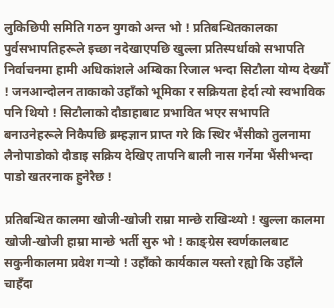लुकिछिपी समिति गठन युगको अन्त भो ! प्रतिबन्धितकालका पुर्वसभापतिहरूले इच्छा नदेखाएपछि खुल्ला प्रतिस्पर्धाको सभापति निर्वाचनमा हामी अधिकांशले अम्बिका रिजाल भन्दा सिटौला योग्य देख्यौँ ! जनआन्दोलन ताकाको उहाँको भूमिका र सक्रियता हेर्दा त्यो स्वभाविक पनि थियो ! सिटौलाको दौडाहाबाट प्रभावित भएर सभापति बनाउनेहरूले निकैपछि ब्रम्हज्ञान प्राप्त गरे कि स्थिर भैंसीको तुलनामा लैनोपाडोको दौडाइ सक्रिय देखिए तापनि बाली नास गर्नेमा भैंसीभन्दा पाडो खतरनाक हुनेरैछ !

प्रतिबन्धित कालमा खोजी-खोजी राम्रा मान्छे राखिन्थ्यो ! खुल्ला कालमा खोजी-खोजी हाम्रा मान्छे भर्ती सुरु भो ! काङ्ग्रेस स्वर्णकालबाट सकुनीकालमा प्रवेश गऱ्यो ! उहाँको कार्यकाल यस्तो रह्यो कि उहाँले चाहँदा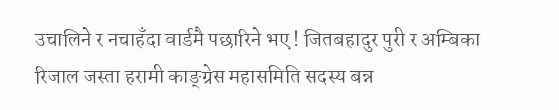उचालिने र नचाहँदा वार्डमै पछारिने भए ! जितबहादुर पुरी र अम्बिका रिजाल जस्ता हरामी काङ्ग्रेस महासमिति सदस्य बन्न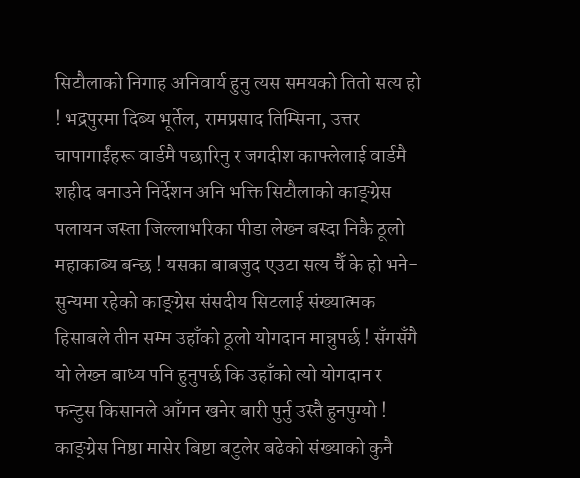सिटौलाको निगाह अनिवार्य हुनु त्यस समयको तितो सत्य हो ! भद्रपुरमा दिब्य भूर्तेल, रामप्रसाद तिम्सिना, उत्तर चापागाईंहरू वार्डमै पछारिनु र जगदीश काफ्लेलाई वार्डमै शहीद बनाउने निर्देशन अनि भक्ति सिटौलाको काङ्ग्रेस पलायन जस्ता जिल्लाभरिका पीडा लेख्न बस्दा निकै ठूलो महाकाब्य बन्छ ! यसका बाबजुद एउटा सत्य चैँ के हो भने- सुन्यमा रहेको काङ्ग्रेस संसदीय सिटलाई संख्यात्मक हिसाबले तीन सम्म उहाँको ठूलो योगदान मान्नुपर्छ ! सँगसँगै यो लेख्न बाध्य पनि हुनुपर्छ कि उहाँको त्यो योगदान र फन्टुस किसानले आँगन खनेर बारी पुर्नु उस्तै हुनपुग्यो ! काङ्ग्रेस निष्ठा मासेर बिष्टा बटुलेर बढेको संख्याको कुनै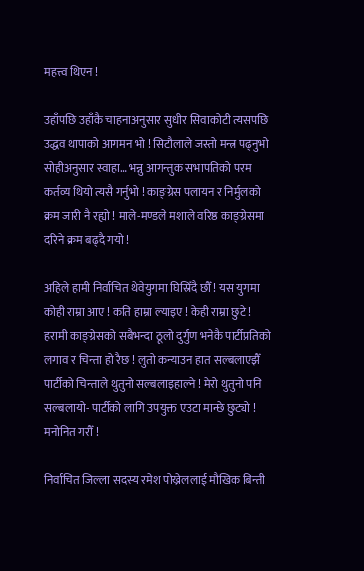महत्त्व थिएन !

उहाँपछि उहाँकै चाहनाअनुसार सुधीर सिवाकोटी त्यसपछि उद्धव थापाको आगमन भो ! सिटौलाले जस्तो मन्त्र पढ्नुभो सोहीअनुसार स्वाहा… भन्नु आगन्तुक सभापतिको परम कर्तव्य थियो त्यसै गर्नुभो ! काङ्ग्रेस पलायन र निर्मुलको क्रम जारी नै रह्यो ! माले-मण्डले मशाले वरिष्ठ काङ्ग्रेसमा दरिने क्रम बढ्दै गयो !

अहिले हामी निर्वाचित थेवेयुगमा घिस्रिँदै छौँ ! यस युगमा कोही राम्रा आए ! कति हाम्रा ल्याइए ! केही राम्रा छुटे ! हरामी काङ्ग्रेसको सबैभन्दा ठूलो दुर्गुण भनेकै पार्टीप्रतिको लगाव र चिन्ता हो रैछ ! लुतो कन्याउन हात सल्बलाएझैँ पार्टीको चिन्ताले थुतुनो सल्बलाइहाल्ने ! मेरो थुतुनो पनि सल्बलायो- पार्टीको लागि उपयुक्त एउटा मान्छे छुट्यो ! मनोनित गरौँ !

निर्वाचित जिल्ला सदस्य रमेश पोख्रेललाई मौखिक बिन्ती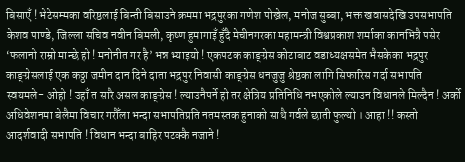बिसाएँ ! भेटेसम्मका वरिष्ठलाई बिन्ती बिसाउने क्रममा भद्रपुरका गणेश पोख्रेल, मनोज सुब्बा, भक्त खवासदेखि उपसभापति केशव पाण्डे, जिल्ला सचिव नवीन बिमली, कृष्ण हुमागाइँ हुँदै मेचीनगरका महामन्त्री विश्वप्रकाश शर्माका कानभित्रै पसेर ‘फलानो राम्रो मान्छे हो ! मनोनीत गर है’ भन्न भ्याइयो ! एकपटक काङ्ग्रेस कोटाबाट वडाध्यक्षसमेत भैसकेका भद्रपुर काङ्ग्रेसलाई एक कठ्ठा जमीन दान दिने दाता भद्रपुर निवासी काङ्ग्रेस धनजुजु श्रेष्ठका लागि सिफारिस गर्दा सभापति स्वयमले- ओहो ! उहाँ त सारै असल काङ्ग्रेस ! ल्याउनैपर्ने हो तर क्षेत्रिय प्रतिनिधि नभएकोले ल्याउन विधानले मिल्दैन ! अर्को अधिवेशनमा बेलैमा विचार गरौँला भन्दा सभापतिप्रति नतमस्तक हुनाको साथै गर्वले छाती फुल्यो । आहा !! कस्तो आदर्शवादी सभापति ! विधान भन्दा बाहिर पटक्कै नजाने !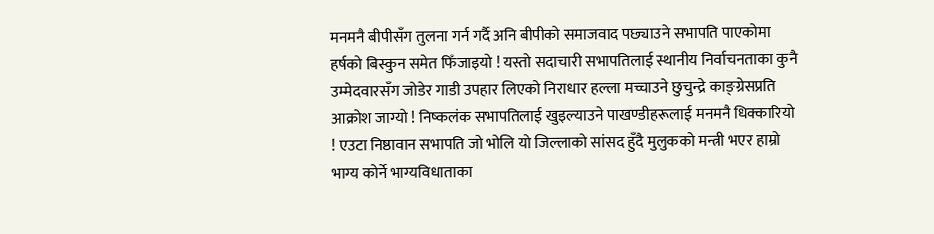मनमनै बीपीसँग तुलना गर्न गर्दै अनि बीपीको समाजवाद पछ्याउने सभापति पाएकोमा हर्षको बिस्कुन समेत फिँजाइयो ! यस्तो सदाचारी सभापतिलाई स्थानीय निर्वाचनताका कुनै उम्मेदवारसँग जोडेर गाडी उपहार लिएको निराधार हल्ला मच्चाउने छुचुन्द्रे काङ्ग्रेसप्रति आक्रोश जाग्यो ! निष्कलंक सभापतिलाई खुइल्याउने पाखण्डीहरूलाई मनमनै धिक्कारियो ! एउटा निष्ठावान सभापति जो भोलि यो जिल्लाको सांसद हुँदै मुलुकको मन्त्री भएर हाम्रो भाग्य कोर्ने भाग्यविधाताका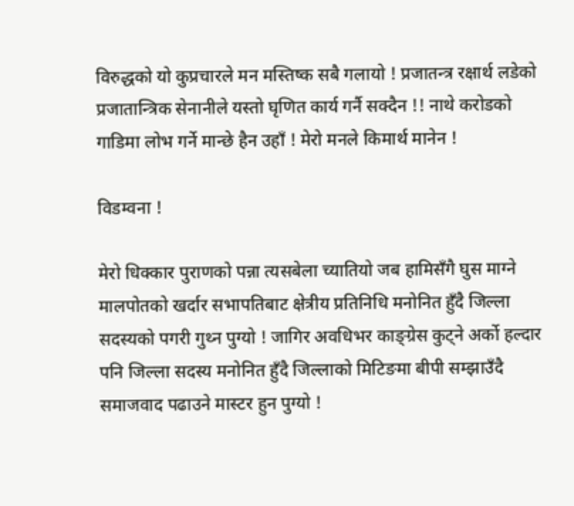विरुद्धको यो कुप्रचारले मन मस्तिष्क सबै गलायो ! प्रजातन्त्र रक्षार्थ लडेको प्रजातान्त्रिक सेनानीले यस्तो घृणित कार्य गर्नै सक्दैन !! नाथे करोडको गाडिमा लोभ गर्ने मान्छे हैन उहाँ ! मेरो मनले किमार्थ मानेन !

विडम्वना !

मेरो धिक्कार पुराणको पन्ना त्यसबेला च्यातियो जब हामिसँगै घुस माग्ने मालपोतको खर्दार सभापतिबाट क्षेत्रीय प्रतिनिधि मनोनित हुँदै जिल्ला सदस्यको पगरी गुथ्न पुग्यो ! जागिर अवधिभर काङ्ग्रेस कुट्ने अर्को हल्दार पनि जिल्ला सदस्य मनोनित हुँदै जिल्लाको मिटिङमा बीपी सम्झाउँदै समाजवाद पढाउने मास्टर हुन पुग्यो !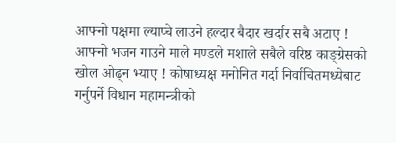आफ्नो पक्षमा ल्याप्चे लाउने हल्दार बैदार खर्दार सबै अटाए ! आफ्नो भजन गाउने माले मण्डले मशाले सबैले वरिष्ठ काङ्ग्रेसको खोल ओढ्न भ्याए ! कोषाध्यक्ष मनोनित गर्दा निर्वाचितमध्येबाट गर्नुपर्ने विधान महामन्त्रीको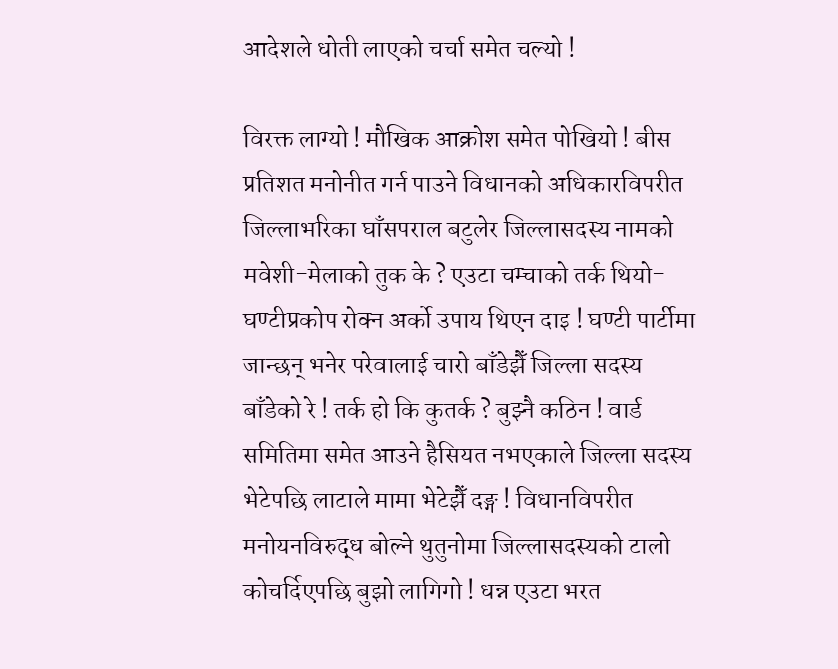आदेशले धोती लाएको चर्चा समेत चल्यो !

विरक्त लाग्यो ! मौखिक आक्रोश समेत पोखियो ! बीस प्रतिशत मनोनीत गर्न पाउने विधानको अधिकारविपरीत जिल्लाभरिका घाँसपराल बटुलेर जिल्लासदस्य नामको मवेशी-मेलाको तुक के ? एउटा चम्चाको तर्क थियो- घण्टीप्रकोप रोक्न अर्को उपाय थिएन दाइ ! घण्टी पार्टीमा जान्छन् भनेर परेवालाई चारो बाँडेझैँ जिल्ला सदस्य बाँडेको रे ! तर्क हो कि कुतर्क ? बुझ्नै कठिन ! वार्ड समितिमा समेत आउने हैसियत नभएकाले जिल्ला सदस्य भेटेपछि लाटाले मामा भेटेझैँ दङ्ग ! विधानविपरीत मनोयनविरुद्ध बोल्ने थुतुनोमा जिल्लासदस्यको टालो कोचर्दिएपछि बुझो लागिगो ! धन्न एउटा भरत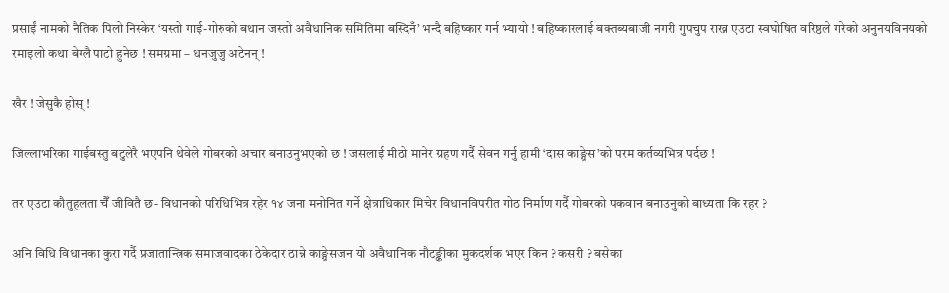प्रसाईं नामको नैतिक पिलो निस्केर ‘यस्तो गाई-गोरुको बथान जस्तो अवैधानिक समितिमा बस्दिनँ’ भन्दै बहिष्कार गर्न भ्यायो ! बहिष्कारलाई बक्तब्यबाजी नगरी गुपचुप राख्न एउटा स्वघोषित वरिष्ठले गरेको अनुनयविनयको रमाइलो कथा बेग्लै पाटो हुनेछ ! समग्रमा – धनजुजु अटेनन् !

खैर ! जेसुकै होस् !

जिल्लाभरिका गाईबस्तु बटुलेरै भएपनि थेवेले गोबरको अचार बनाउनुभएको छ ! जसलाई मीठो मानेर ग्रहण गर्दै सेवन गर्नु हामी ‘दास काङ्ग्रेस’को परम कर्तव्यभित्र पर्दछ !

तर एउटा कौतुहलता चैँ जीवितै छ- विधानको परिधिभित्र रहेर १४ जना मनोनित गर्ने क्षेत्राधिकार मिचेर विधानविपरीत गोठ निर्माण गर्दै गोबरको पकवान बनाउनुको बाध्यता कि रहर ?

अनि विधि विधानका कुरा गर्दै प्रजातान्त्रिक समाजवादका ठेकेदार ठान्ने काङ्ग्रेसजन यो अवैधानिक नौटङ्कीका मुकदर्शक भएर किन ? कसरी ? बसेका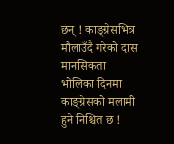छन् ! काङ्ग्रेसभित्र मौलाउँदै गरेको दास मानसिकता भोलिका दिनमा काङ्ग्रेसको मलामी हुने निश्चित छ !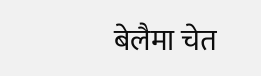बेलैमा चेत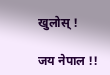खुलोस् !

जय नेपाल !!